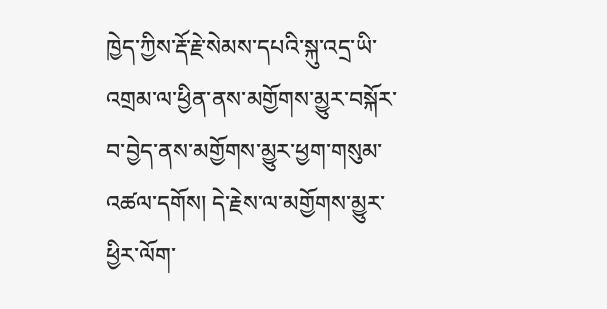ཁྱེད་ཀྱིས་རྡོ་རྗེ་སེམས་དཔའི་སྐུ་འདྲ་ཡི་འགྲམ་ལ་ཕྱིན་ནས་མགྱོགས་མྱུར་བསྐོར་བ་བྱེད་ནས་མགྱོགས་མྱུར་ཕྱག་གསུམ་འཚལ་དགོས། དེ་རྗེས་ལ་མགྱོགས་མྱུར་ཕྱིར་ལོག་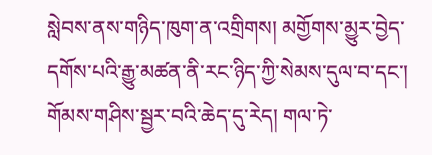སླེབས་ནས་གཉིད་ཁུག་ན་འགྲིགས། མགྱོགས་མྱུར་བྱེད་དགོས་པའི་རྒྱུ་མཚན་ནི་རང་ཉིད་ཀྱི་སེམས་དུལ་བ་དང་། གོམས་གཤིས་སྦྱར་བའི་ཆེད་དུ་རེད། གལ་ཏེ་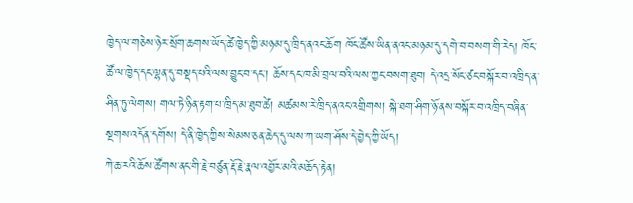ཁྱེད་ལ་གཅེས་ཉེར་སྲོག་ཆགས་ཡོད་ཚེ་ཁྱེད་ཀྱི་མཉམ་དུ་ཁྲིད་ནའང་ཆོག ཁོང་ཚོས་ཡིན་ནའང་མཉམ་དུ་དགེ་བ་བསག་གི་རེད། ཁོང་ཚོ་ལ་ཁྱེད་དང་ལྷན་དུ་བསྡད་པའི་ལས་བྱུང་བ་དང་། ཆོས་དང་ཁ་མི་བྲལ་བའི་ལས་ཀྱང་བསག་ཐུབ། དེ་འདྲ་སོང་ཙང་བསྐོར་བ་འཁྲིད་ན་ཤིན་ཏུ་ལེགས། གལ་ཏེ་ཉིན་རྟག་པ་ཁྲིད་མ་ཐུབ་ཚེ། མཚམས་རེ་ཁྲིད་ནའང་འགྲིགས། སྐེ་ཐག་ཤིག་ཉོ་ནས་བསྐོར་བ་འཁྲིད་བཞིན་སྔགས་འདོན་དགོས། དེ་ནི་ཁྱེད་ཀྱིས་སེམས་ཅན་ཆེད་དུ་ལས་ཀ་ཡག་ཤོས་དེ་བྱེད་ཀྱི་ཡོད།
ཀེ་ཆ་རའི་ཆོས་ཚོགས་ནང་གི་རྗེ་བཙུན་རྡོ་རྗེ་རྣལ་འབྱོར་མའི་མཆོད་རྟེན།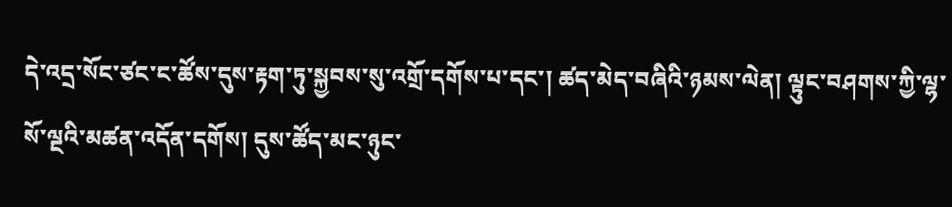དེ་འདྲ་སོང་ཙང་ང་ཚོས་དུས་རྟག་ཏུ་སྐྱབས་སུ་འགྲོ་དགོས་པ་དང་། ཚད་མེད་བཞིའི་ཉམས་ལེན། ལྟུང་བཤགས་ཀྱི་ལྷ་སོ་ལྔའི་མཚན་འདོན་དགོས། དུས་ཚོད་མང་ཉུང་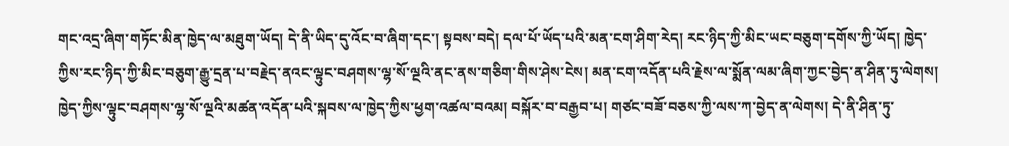གང་འདྲ་ཞིག་གཏོང་མིན་ཁྱེད་ལ་མཐུག་ཡོད། དེ་ནི་ཡིད་དུ་འོང་བ་ཞིག་དང་། སྟབས་བདེ། དལ་པོ་ཡོད་པའི་མན་ངག་ཤིག་རེད། རང་ཉིད་ཀྱི་མིང་ཡང་བཅུག་དགོས་ཀྱི་ཡོད། ཁྱེད་ཀྱིས་རང་ཉིད་ཀྱི་མིང་བཅུག་རྒྱུ་དྲན་པ་བརྗེད་ནའང་ལྟུང་བཤགས་ལྷ་སོ་ལྔའི་ནང་ནས་གཅིག་གིས་ཤེས་ངེས། མན་ངག་འདོན་པའི་རྗེས་ལ་སྨོན་ལམ་ཞིག་ཀྱང་བྱེད་ན་ཤིན་ཏུ་ལེགས།
ཁྱེད་ཀྱིས་ལྟུང་བཤགས་ལྷ་སོ་ལྔའི་མཚན་འདོན་པའི་སྐབས་ལ་ཁྱེད་ཀྱིས་ཕྱག་འཚལ་བའམ། བསྐོར་བ་བརྒྱབ་པ། གཙང་བཟོ་བཅས་ཀྱི་ལས་ཀ་བྱེད་ན་ལེགས། དེ་ནི་ཤིན་ཏུ་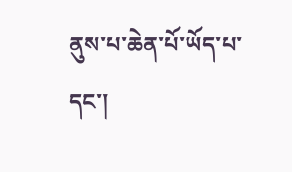ནུས་པ་ཆེན་པོ་ཡོད་པ་དང་།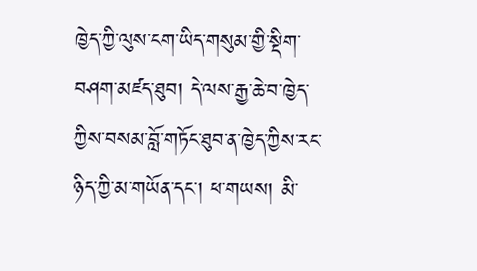ཁྱེད་ཀྱི་ལུས་ངག་ཡིད་གསུམ་གྱི་སྡིག་བཤག་མཛད་ཐུབ། དེ་ལས་རྒྱ་ཆེ་བ་ཁྱེད་ཀྱིས་བསམ་བློ་གཏོང་ཐུབ་ན་ཁྱེད་ཀྱིས་རང་ཉིད་ཀྱི་མ་གཡོན་དང་། ཕ་གཡས། མི་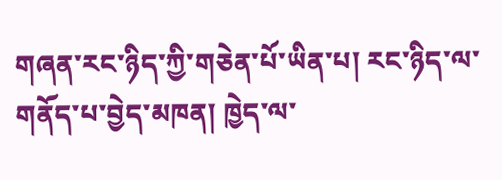གཞན་རང་ཉིད་ཀྱི་གཅེན་པོ་ཡིན་པ། རང་ཉིད་ལ་གནོད་པ་བྱེད་མཁན། ཁྱེད་ལ་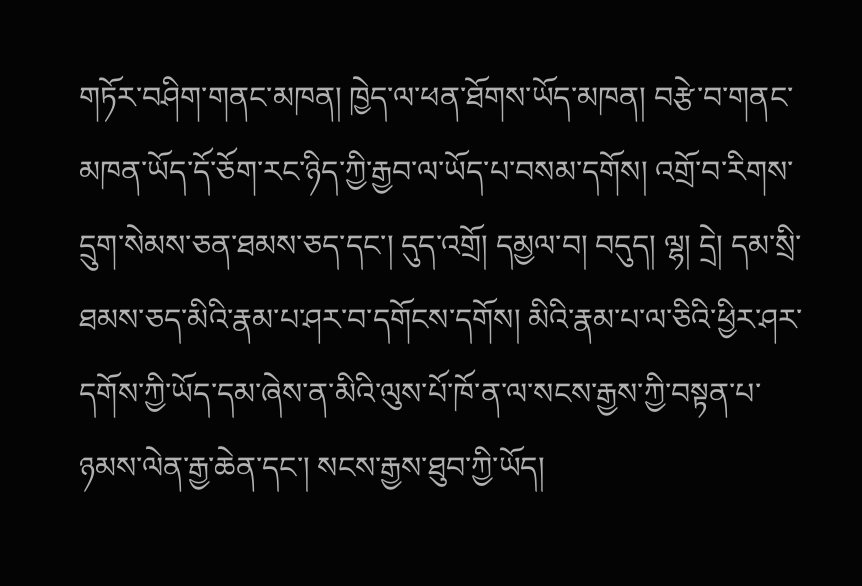གཏོར་བཤིག་གནང་མཁན། ཁྱེད་ལ་ཕན་ཐོགས་ཡོད་མཁན། བརྩེ་བ་གནང་མཁན་ཡོད་དོ་ཅོག་རང་ཉིད་ཀྱི་རྒྱབ་ལ་ཡོད་པ་བསམ་དགོས། འགྲོ་བ་རིགས་དྲུག་སེམས་ཅན་ཐམས་ཅད་དང་། དུད་འགྲོ། དམྱལ་བ། བདུད། ལྷ། དྲེ། དམ་སྲི་ཐམས་ཅད་མིའི་རྣམ་པ་ཤར་བ་དགོངས་དགོས། མིའི་རྣམ་པ་ལ་ཅིའི་ཕྱིར་ཤར་དགོས་ཀྱི་ཡོད་དམ་ཞེས་ན་མིའི་ལུས་པོ་ཁོ་ན་ལ་སངས་རྒྱས་ཀྱི་བསྟན་པ་ཉམས་ལེན་རྒྱ་ཆེན་དང་། སངས་རྒྱས་ཐུབ་ཀྱི་ཡོད།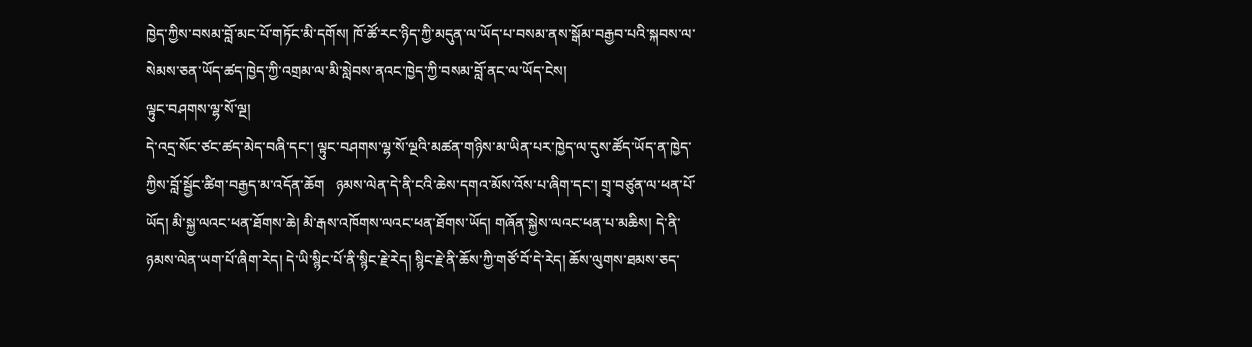ཁྱེད་ཀྱིས་བསམ་བློ་མང་པོ་གཏོང་མི་དགོས། ཁོ་ཚོ་རང་ཉིད་ཀྱི་མདུན་ལ་ཡོད་པ་བསམ་ནས་སྒོམ་བརྒྱབ་པའི་སྐབས་ལ་སེམས་ཅན་ཡོད་ཚད་ཁྱེད་ཀྱི་འགྲམ་ལ་མི་སླེབས་ནའང་ཁྱེད་ཀྱི་བསམ་བློ་ནང་ལ་ཡོད་ངེས།
ལྟུང་བཤགས་ལྷ་སོ་ལྔ།
དེ་འདྲ་སོང་ཙང་ཚད་མེད་བཞི་དང་། ལྟུང་བཤགས་ལྷ་སོ་ལྔའི་མཚན་གཉིས་མ་ཡིན་པར་ཁྱེད་ལ་དུས་ཚོད་ཡོད་ན་ཁྱེད་ཀྱིས་བློ་སྦྱོང་ཚིག་བརྒྱད་མ་འདོན་ཆོག   ཉམས་ལེན་དེ་ནི་ངའི་ཆེས་དགའ་མོས་འོས་པ་ཞིག་དང་། གྲྭ་བཙུན་ལ་ཕན་པོ་ཡོད། མི་སྐྱ་ལའང་ཕན་ཐོགས་ཆེ། མི་རྒས་འཁོགས་ལའང་ཕན་ཐོགས་ཡོད། གཞོན་སྐྱེས་ལའང་ཕན་པ་མཆིས། དེ་ནི་ཉམས་ལེན་ཡག་པོ་ཞིག་རེད། དེ་ཡི་སྙིང་པོ་ནི་སྙིང་རྗེ་རེད། སྙིང་རྗེ་ནི་ཆོས་ཀྱི་གཙོ་བོ་དེ་རེད། ཆོས་ལུགས་ཐམས་ཅད་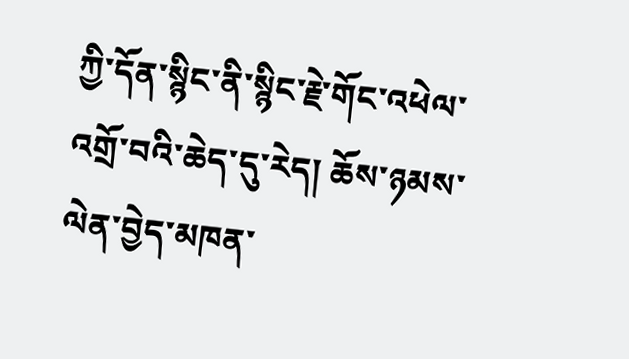ཀྱི་དོན་སྙིང་ནི་སྙིང་རྗེ་གོང་འཕེལ་འགྲོ་བའི་ཆེད་དུ་རེད། ཆོས་ཉམས་ལེན་བྱེད་མཁན་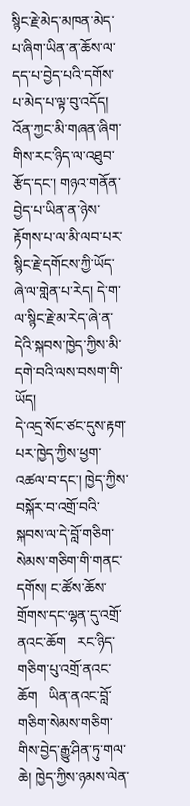སྙིང་རྗེ་མེད་མཁན་མེད་པ་ཞིག་ཡིན་ན་ཆོས་ལ་དད་པ་བྱེད་པའི་དགོས་པ་མེད་པ་ལྟ་བུ་འདོད། འོན་ཀྱང་མི་གཞན་ཞིག་གིས་རང་ཉིད་ལ་འཐུབ་རྩོད་དང་། གཉའ་གནོན་བྱེད་པ་ཡིན་ན་ཉེས་རྟོགས་པ་ལ་མི་ལབ་པར་སྙིང་རྗེ་དགོངས་ཀྱི་ཡོད་ཞེ་ལ་གླེན་པ་རེད། དེ་ག་ལ་སྙིང་རྗེ་མ་རེད་ཞེ་ན་དེའི་སྐབས་ཁྱེད་ཀྱིས་མི་དགེ་བའི་ལས་བསག་གི་ཡོད།
དེ་འདྲ་སོང་ཙང་དུས་རྟག་པར་ཁྱེད་ཀྱིས་ཕྱག་འཚལ་བ་དང་། ཁྱེད་ཀྱིས་བསྐོར་བ་འགྲོ་བའི་སྐབས་ལ་དེ་བློ་གཅིག་སེམས་གཅིག་གི་གནང་དགོས། ང་ཚོས་ཆོས་གྲོགས་དང་ལྷན་དུ་འགྲོ་ནའང་ཆོག   རང་ཉིད་གཅིག་པུ་འགྲོ་ནའང་ཆོག   ཡིན་ནའང་བློ་གཅིག་སེམས་གཅིག་གིས་བྱེད་རྒྱུ་ཤིན་ཏུ་གལ་ཆེ། ཁྱེད་ཀྱིས་ཉམས་ལེན་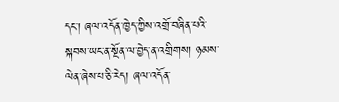དང་། ཞལ་འདོན་ཁྱེད་ཀྱིས་འགྲོ་བཞིན་པའི་སྐབས་ཡང་ན་སྔོན་ལ་བྱེད་ན་འགྲིགས། ཉམས་ལེན་ཞེས་པ་ཅི་རེད། ཞལ་འདོན་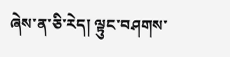ཞེས་ན་ཅི་རེད། ལྟུང་བཤགས་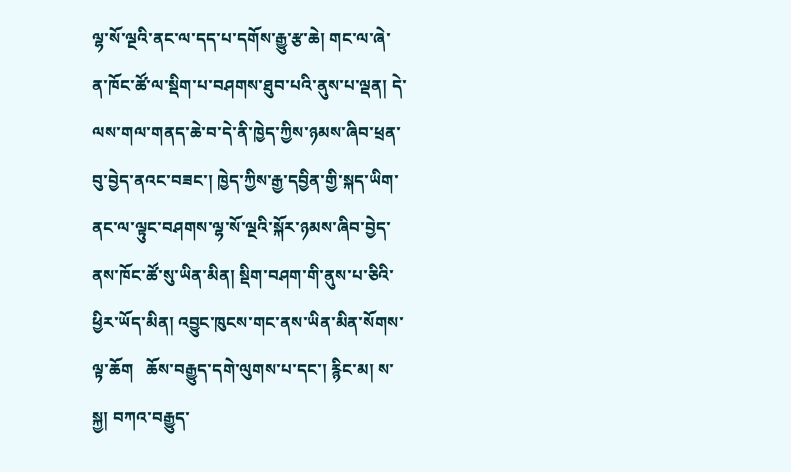ལྷ་སོ་ལྔའི་ནང་ལ་དད་པ་དགོས་རྒྱུ་རྩ་ཆེ། གང་ལ་ཞེ་ན་ཁོང་ཚོ་ལ་སྡིག་པ་བཤགས་ཐུབ་པའི་ནུས་པ་ལྡན། དེ་ལས་གལ་གནད་ཆེ་བ་དེ་ནི་ཁྱེད་ཀྱིས་ཉམས་ཞིབ་ཕྲན་བུ་བྱེད་ནའང་བཟང་། ཁྱེད་ཀྱིས་རྒྱ་དབྱིན་གྱི་སྐད་ཡིག་ནང་ལ་ལྟུང་བཤགས་ལྷ་སོ་ལྔའི་སྐོར་ཉམས་ཞིབ་བྱེད་ནས་ཁོང་ཚོ་སུ་ཡིན་མིན། སྡིག་བཤག་གི་ནུས་པ་ཅིའི་ཕྱིར་ཡོད་མིན། འབྱུང་ཁུངས་གང་ནས་ཡིན་མིན་སོགས་ལྟ་ཆོག   ཆོས་བརྒྱུད་དགེ་ལུགས་པ་དང་། རྙིང་མ། ས་སྐྱ། བཀའ་བརྒྱུད་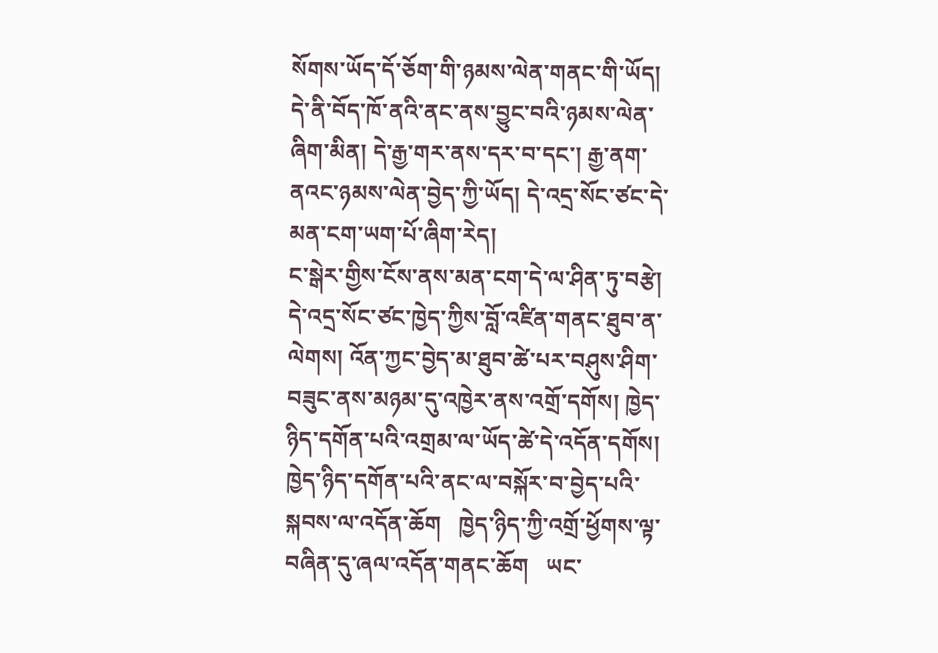སོགས་ཡོད་དོ་ཅོག་གི་ཉམས་ལེན་གནང་གི་ཡོད། དེ་ནི་བོད་ཁོ་ནའི་ནང་ནས་བྱུང་བའི་ཉམས་ལེན་ཞིག་མིན། དེ་རྒྱ་གར་ནས་དར་བ་དང་། རྒྱ་ནག་ནའང་ཉམས་ལེན་བྱེད་ཀྱི་ཡོད། དེ་འདྲ་སོང་ཙང་དེ་མན་ངག་ཡག་པོ་ཞིག་རེད།
ང་སྒེར་གྱིས་ངོས་ནས་མན་ངག་དེ་ལ་ཤིན་ཏུ་བརྩེ། དེ་འདྲ་སོང་ཙང་ཁྱེད་ཀྱིས་བློ་འཛིན་གནང་ཐུབ་ན་ལེགས། འོན་ཀྱང་བྱེད་མ་ཐུབ་ཚེ་པར་བཤུས་ཤིག་བཟུང་ནས་མཉམ་དུ་འཁྱེར་ནས་འགྲོ་དགོས། ཁྱེད་ཉིད་དགོན་པའི་འགྲམ་ལ་ཡོད་ཚེ་དེ་འདོན་དགོས། ཁྱེད་ཉིད་དགོན་པའི་ནང་ལ་བསྐོར་བ་བྱེད་པའི་སྐབས་ལ་འདོན་ཆོག   ཁྱེད་ཉིད་ཀྱི་འགྲོ་ཕྱོགས་ལྟ་བཞིན་དུ་ཞལ་འདོན་གནང་ཆོག   ཡང་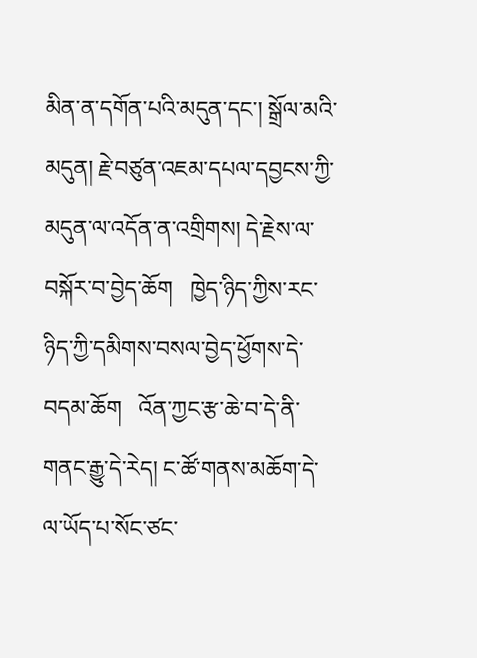མིན་ན་དགོན་པའི་མདུན་དང་། སྒྲོལ་མའི་མདུན། རྗེ་བཙུན་འཇམ་དཔལ་དབྱངས་ཀྱི་མདུན་ལ་འདོན་ན་འགྲིགས། དེ་རྗེས་ལ་བསྐོར་བ་བྱེད་ཆོག   ཁྱེད་ཉིད་ཀྱིས་རང་ཉིད་ཀྱི་དམིགས་བསལ་བྱེད་ཕྱོགས་དེ་བདམ་ཆོག   འོན་ཀྱང་རྩ་ཆེ་བ་དེ་ནི་གནང་རྒྱུ་དེ་རེད། ང་ཚོ་གནས་མཆོག་དེ་ལ་ཡོད་པ་སོང་ཙང་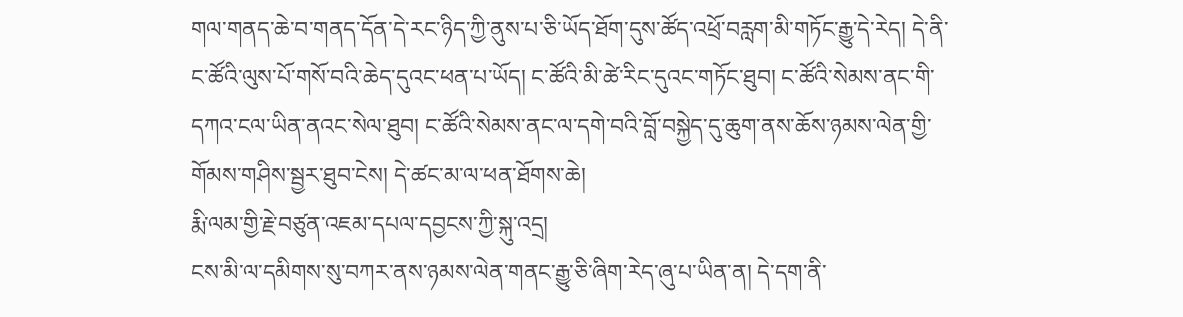གལ་གནད་ཆེ་བ་གནད་དོན་དེ་རང་ཉིད་ཀྱི་ནུས་པ་ཅི་ཡོད་ཐོག་དུས་ཚོད་འཕྲོ་བརླག་མི་གཏོང་རྒྱུ་དེ་རེད། དེ་ནི་ང་ཚོའི་ལུས་པོ་གསོ་བའི་ཆེད་དུའང་ཕན་པ་ཡོད། ང་ཚོའི་མི་ཚེ་རིང་དུའང་གཏོང་ཐུབ། ང་ཚོའི་སེམས་ནང་གི་དཀའ་ངལ་ཡིན་ནའང་སེལ་ཐུབ། ང་ཚོའི་སེམས་ནང་ལ་དགེ་བའི་བློ་བསྐྱེད་དུ་ཆུག་ནས་ཆོས་ཉམས་ལེན་གྱི་གོམས་གཤིས་སྦྱར་ཐུབ་ངེས། དེ་ཚང་མ་ལ་ཕན་ཐོགས་ཆེ།
རྨི་ལམ་གྱི་རྗེ་བཙུན་འཇམ་དཔལ་དབྱངས་ཀྱི་སྐུ་འདྲ།
ངས་མི་ལ་དམིགས་སུ་བཀར་ནས་ཉམས་ལེན་གནང་རྒྱུ་ཅི་ཞིག་རེད་ཞུ་པ་ཡིན་ན། དེ་དག་ནི་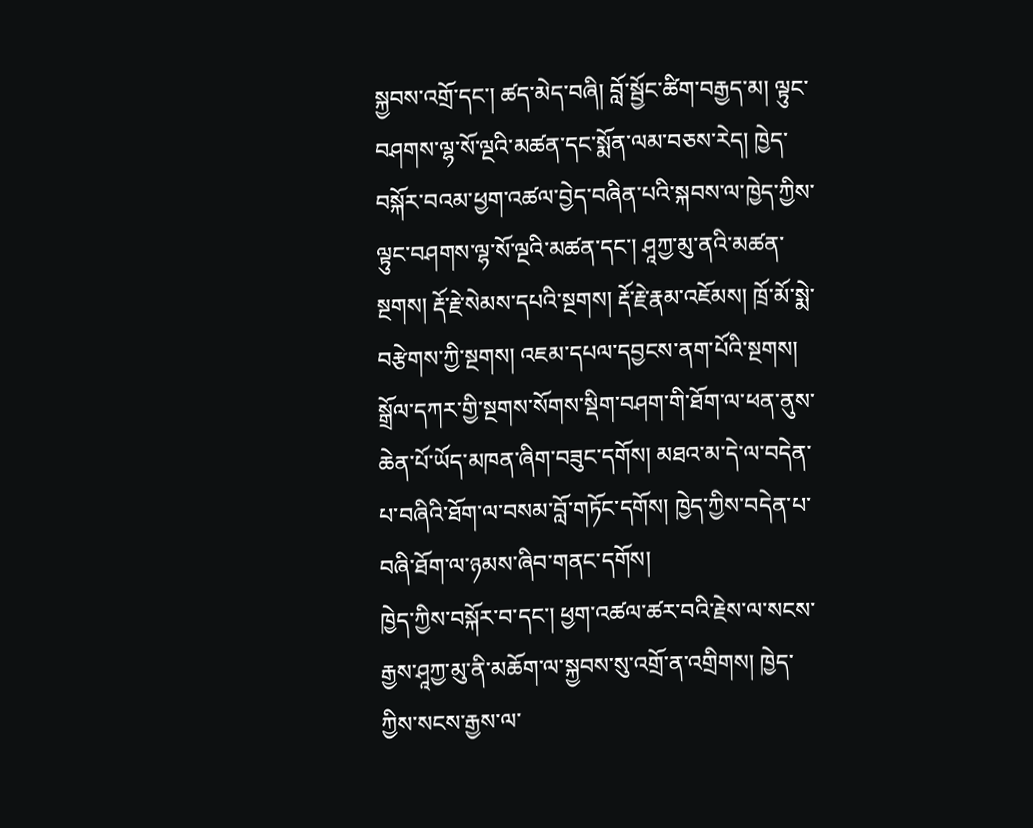སྐྱབས་འགྲོ་དང་། ཚད་མེད་བཞི། བློ་སྦྱོང་ཚིག་བརྒྱད་མ། ལྟུང་བཤགས་ལྷ་སོ་ལྔའི་མཚན་དང་སྨོན་ལམ་བཅས་རེད། ཁྱེད་བསྐོར་བའམ་ཕྱག་འཚལ་བྱེད་བཞིན་པའི་སྐབས་ལ་ཁྱེད་ཀྱིས་ལྟུང་བཤགས་ལྷ་སོ་ལྔའི་མཚན་དང་། ཤཱཀྱ་མུ་ནའི་མཚན་སྔགས། རྡོ་རྗེ་སེམས་དཔའི་སྔགས། རྡོ་རྗེ་རྣམ་འཇོམས། ཁྲོ་མོ་སྨེ་བརྩེགས་ཀྱི་སྔགས། འཇམ་དཔལ་དབྱངས་ནག་པོའི་སྔགས། སྒྲོལ་དཀར་གྱི་སྔགས་སོགས་སྡིག་བཤག་གི་ཐོག་ལ་ཕན་ནུས་ཆེན་པོ་ཡོད་མཁན་ཞིག་བཟུང་དགོས། མཐའ་མ་དེ་ལ་བདེན་པ་བཞིའི་ཐོག་ལ་བསམ་བློ་གཏོང་དགོས། ཁྱེད་ཀྱིས་བདེན་པ་བཞི་ཐོག་ལ་ཉམས་ཞིབ་གནང་དགོས།
ཁྱེད་ཀྱིས་བསྐོར་བ་དང་། ཕྱག་འཚལ་ཚར་བའི་རྗེས་ལ་སངས་རྒྱས་ཤཱཀྱ་མུ་ནི་མཆོག་ལ་སྐྱབས་སུ་འགྲོ་ན་འགྲིགས། ཁྱེད་ཀྱིས་སངས་རྒྱས་ལ་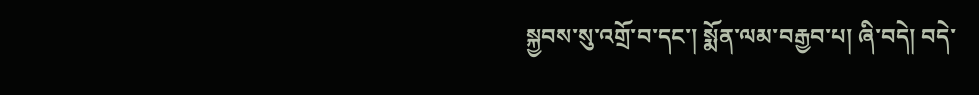སྐྱབས་སུ་འགྲོ་བ་དང་། སྨོན་ལམ་བརྒྱབ་པ། ཞི་བདེ། བདེ་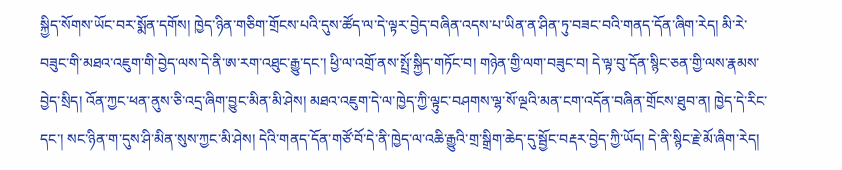སྐྱིད་སོགས་ཡོང་བར་སྨོན་དགོས། ཁྱེད་ཉིན་གཅིག་གྲོངས་པའི་དུས་ཚོད་ལ་དེ་ལྟར་བྱེད་བཞིན་འདས་པ་ཡིན་ན་ཤིན་ཏུ་བཟང་བའི་གནད་དོན་ཞིག་རེད། མི་རེ་བཟུང་གི་མཐའ་འཇུག་གི་བྱེད་ལས་དེ་ནི་ཨ་རག་འཐུང་རྒྱུ་དང་། ཕྱི་ལ་འགྲོ་ནས་སྤྲོ་སྐྱིད་གཏོང་བ། གཉེན་གྱི་ལག་བཟུང་བ། དེ་ལྟ་བུ་དོན་སྙིང་ཅན་གྱི་ལས་རྣམས་བྱེད་སྲིད། འོན་ཀྱང་ཕན་ནུས་ཅི་འདྲ་ཞིག་བྱུང་མིན་མི་ཤེས། མཐའ་འཇུག་དེ་ལ་ཁྱེད་ཀྱི་ལྟུང་བཤགས་ལྷ་སོ་ལྔའི་མན་ངག་འདོན་བཞིན་གྲོངས་ཐུབ་ན། ཁྱེད་དེ་རིང་དང་། སང་ཉིན་ག་དུས་ཤི་མིན་སུས་ཀྱང་མི་ཤེས། དེའི་གནད་དོན་གཙོ་བོ་དེ་ནི་ཁྱེད་ལ་འཆི་རྒྱུའི་གྲ་སྒྲིག་ཆེད་དུ་སྦྱོང་བརྡར་བྱེད་ཀྱི་ཡོད། དེ་ནི་སྙིང་རྗེ་མོ་ཞིག་རེད།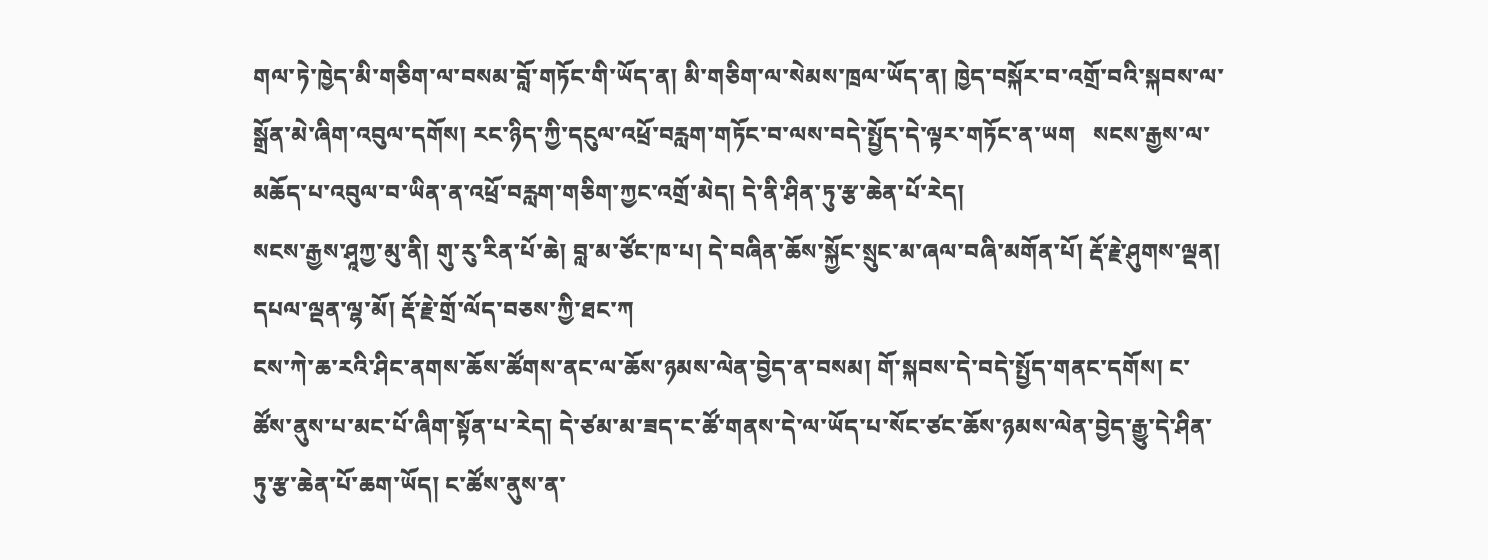གལ་ཏེ་ཁྱེད་མི་གཅིག་ལ་བསམ་བློ་གཏོང་གི་ཡོད་ན། མི་གཅིག་ལ་སེམས་ཁྲལ་ཡོད་ན། ཁྱེད་བསྐོར་བ་འགྲོ་བའི་སྐབས་ལ་སྒྲོན་མེ་ཞིག་འབུལ་དགོས། རང་ཉིད་ཀྱི་དངུལ་འཕྲོ་བརླག་གཏོང་བ་ལས་བདེ་སྤྱོད་དེ་ལྟར་གཏོང་ན་ཡག   སངས་རྒྱས་ལ་མཆོད་པ་འབུལ་བ་ཡིན་ན་འཕྲོ་བརླག་གཅིག་ཀྱང་འགྲོ་མེད། དེ་ནི་ཤིན་ཏུ་རྩ་ཆེན་པོ་རེད།
སངས་རྒྱས་ཤཱཀྱ་མུ་ནི། གུ་རུ་རིན་པོ་ཆེ། བླ་མ་ཙོང་ཁ་པ། དེ་བཞིན་ཆོས་སྐྱོང་སྲུང་མ་ཞལ་བཞི་མགོན་པོ། རྡོ་རྗེ་ཤུགས་ལྡན། དཔལ་ལྡན་ལྷ་མོ། རྡོ་རྗེ་གྲོ་ལོད་བཅས་ཀྱི་ཐང་ཀ
ངས་ཀེ་ཆ་རའི་ཤིང་ནགས་ཆོས་ཚོགས་ནང་ལ་ཆོས་ཉམས་ལེན་བྱེད་ན་བསམ། གོ་སྐབས་དེ་བདེ་སྤྱོད་གནང་དགོས། ང་ཚོས་ནུས་པ་མང་པོ་ཞིག་སྟོན་པ་རེད། དེ་ཙམ་མ་ཟད་ང་ཚོ་གནས་དེ་ལ་ཡོད་པ་སོང་ཙང་ཆོས་ཉམས་ལེན་བྱེད་རྒྱུ་དེ་ཤིན་ཏུ་རྩ་ཆེན་པོ་ཆག་ཡོད། ང་ཚོས་ནུས་ན་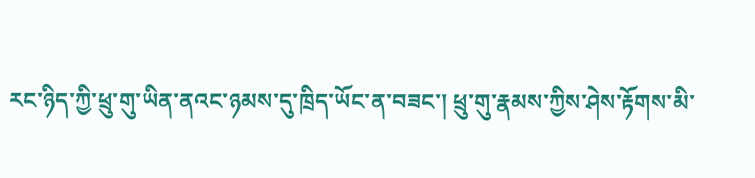རང་ཉིད་ཀྱི་ཕྲུ་གུ་ཡིན་ནའང་ཉམས་དུ་ཁྲིད་ཡོང་ན་བཟང་། ཕྲུ་གུ་རྣམས་ཀྱིས་ཤེས་རྟོགས་མི་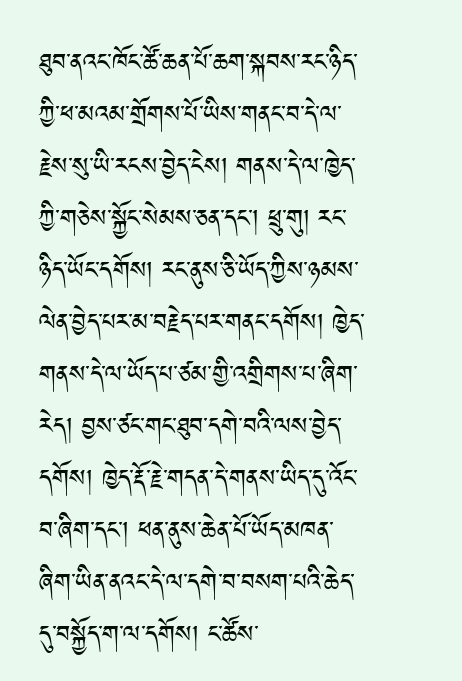ཐུབ་ནའང་ཁོང་ཚོ་ཆན་པོ་ཆག་སྐབས་རང་ཉིད་ཀྱི་ཕ་མའམ་གྲོགས་པོ་ཡིས་གནང་བ་དེ་ལ་རྗེས་སུ་ཡི་རངས་བྱེད་ངེས། གནས་དེ་ལ་ཁྱེད་ཀྱི་གཅེས་སྐྱོང་སེམས་ཅན་དང་། ཕྲུ་གུ། རང་ཉིད་ཡོང་དགོས། རང་ནུས་ཅི་ཡོད་ཀྱིས་ཉམས་ལེན་བྱེད་པར་མ་བརྗེད་པར་གནང་དགོས། ཁྱེད་གནས་དེ་ལ་ཡོད་པ་ཙམ་གྱི་འགྲིགས་པ་ཞིག་རེད། བྱས་ཙང་གང་ཐུབ་དགེ་བའི་ལས་བྱེད་དགོས། ཁྱེད་རྡོ་རྗེ་གདན་དེ་གནས་ཡིད་དུ་འོང་བ་ཞིག་དང་། ཕན་ནུས་ཆེན་པོ་ཡོད་མཁན་ཞིག་ཡིན་ནའང་དེ་ལ་དགེ་བ་བསག་པའི་ཆེད་དུ་བསྐྱོད་ག་ལ་དགོས། ང་ཚོས་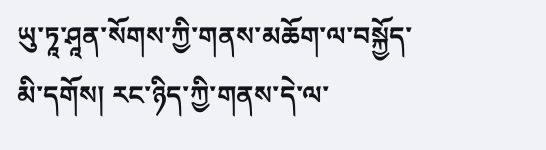ཡུ་ཏཱ་ཤཱན་སོགས་ཀྱི་གནས་མཆོག་ལ་བསྐྱོད་མི་དགོས། རང་ཉིད་ཀྱི་གནས་དེ་ལ་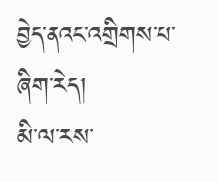བྱེད་ནའང་འགྲིགས་པ་ཞིག་རེད།
མི་ལ་རས་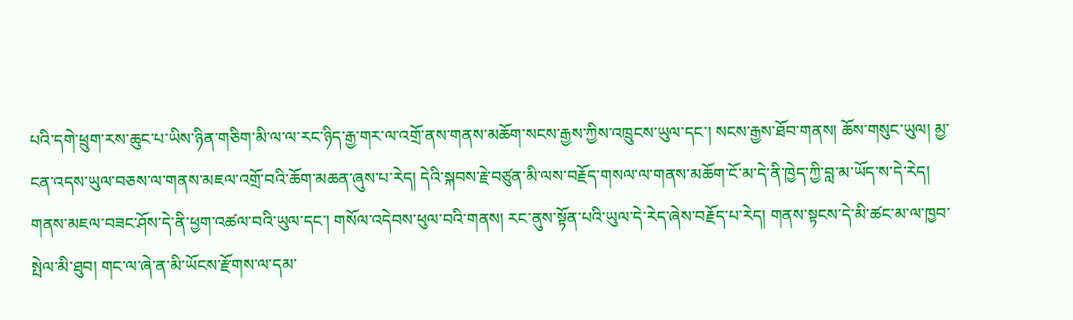པའི་དགེ་ཕྲུག་རས་ཆུང་པ་ཡིས་ཉིན་གཅིག་མི་ལ་ལ་རང་ཉིད་རྒྱ་གར་ལ་འགྲོ་ནས་གནས་མཆོག་སངས་རྒྱས་ཀྱིས་འཁྲུངས་ཡུལ་དང་། སངས་རྒྱས་ཐོབ་གནས། ཆོས་གསུང་ཡུལ། མྱ་ངན་འདས་ཡུལ་བཅས་ལ་གནས་མཇལ་འགྲོ་བའི་ཆོག་མཆན་ཞུས་པ་རེད། དེའི་སྐབས་རྗེ་བཙུན་མི་ལས་བརྗོད་གསལ་ལ་གནས་མཆོག་ངོ་མ་དེ་ནི་ཁྱེད་ཀྱི་བླ་མ་ཡོད་ས་དེ་རེད། གནས་མཇལ་བཟང་ཤོས་དེ་ནི་ཕྱག་འཚལ་བའི་ཡུལ་དང་། གསོལ་འདེབས་ཕུལ་བའི་གནས། རང་ནུས་སྟོན་པའི་ཡུལ་དེ་རེད་ཞེས་བརྗོད་པ་རེད། གནས་སྟངས་དེ་མི་ཚང་མ་ལ་ཁྱབ་སྤེལ་མི་ཐུབ། གང་ལ་ཞེ་ན་མི་ཡོངས་རྫོགས་ལ་དམ་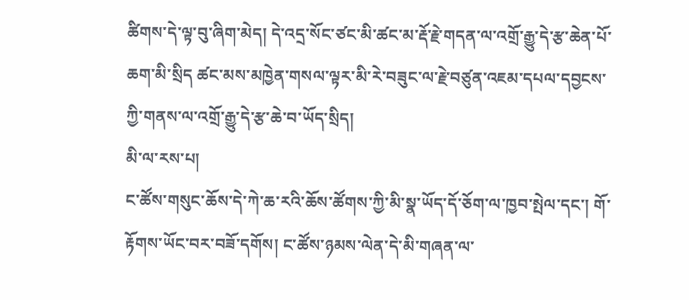ཚིགས་དེ་ལྟ་བུ་ཞིག་མེད། དེ་འདྲ་སོང་ཙང་མི་ཚང་མ་རྡོ་རྗེ་གདན་ལ་འགྲོ་རྒྱུ་དེ་རྩ་ཆེན་པོ་ཆག་མི་སྲིད ཚང་མས་མཁྱེན་གསལ་ལྟར་མི་རེ་བཟུང་ལ་རྗེ་བཙུན་འཇམ་དཔལ་དབྱངས་ཀྱི་གནས་ལ་འགྲོ་རྒྱུ་དེ་རྩ་ཆེ་བ་ཡོད་སྲིད།
མི་ལ་རས་པ།
ང་ཚོས་གསུང་ཆོས་དེ་ཀེ་ཆ་རའི་ཆོས་ཚོགས་ཀྱི་མི་སྣ་ཡོད་དོ་ཅོག་ལ་ཁྱབ་སྤེལ་དང་། གོ་རྟོགས་ཡོང་བར་བཟོ་དགོས། ང་ཚོས་ཉམས་ལེན་དེ་མི་གཞན་ལ་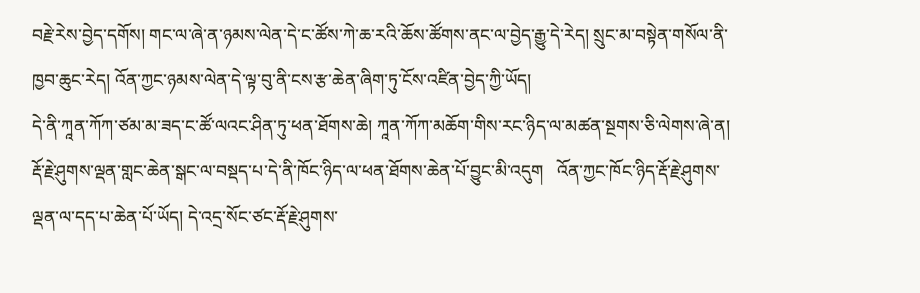བརྗེ་རེས་བྱེད་དགོས། གང་ལ་ཞེ་ན་ཉམས་ལེན་དེ་ང་ཚོས་ཀེ་ཆ་རའི་ཆོས་ཚོགས་ནང་ལ་བྱེད་རྒྱུ་དེ་རེད། སྲུང་མ་བསྟེན་གསོལ་ནི་ཁྱབ་ཆུང་རེད། འོན་ཀྱང་ཉམས་ལེན་དེ་ལྟ་བུ་ནི་ངས་རྩ་ཆེན་ཞིག་ཏུ་ངོས་འཛིན་བྱེད་ཀྱི་ཡོད།
དེ་ནི་ཀཱན་ཀོཀ་ཙམ་མ་ཟད་ང་ཚོ་ལའང་ཤིན་ཏུ་ཕན་ཐོགས་ཆེ། ཀཱན་ཀོཀ་མཆོག་གིས་རང་ཉིད་ལ་མཚན་སྔགས་ཅི་ལེགས་ཞེ་ན། རྡོ་རྗེ་ཤུགས་ལྡན་གླང་ཆེན་སྒང་ལ་བསྡད་པ་དེ་ནི་ཁོང་ཉིད་ལ་ཕན་ཐོགས་ཆེན་པོ་བྱུང་མི་འདུག   འོན་ཀྱང་ཁོང་ཉིད་རྡོ་རྗེ་ཤུགས་ལྡན་ལ་དད་པ་ཆེན་པོ་ཡོད། དེ་འདྲ་སོང་ཙང་རྡོ་རྗེ་ཤུགས་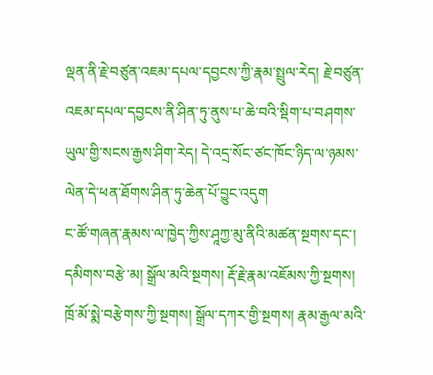ལྡན་ནི་རྗེ་བཙུན་འཇམ་དཔལ་དབྱངས་ཀྱི་རྣམ་སྤྲུལ་རེད། རྗེ་བཙུན་འཇམ་དཔལ་དབྱངས་ནི་ཤིན་ཏུ་ནུས་པ་ཆེ་བའི་སྡིག་པ་བཤགས་ཡུལ་གྱི་སངས་རྒྱས་ཤིག་རེད། དེ་འདྲ་སོང་ཙང་ཁོང་ཉིད་ལ་ཉམས་ལེན་དེ་ཕན་ཐོགས་ཤིན་ཏུ་ཆེན་པོ་བྱུང་འདུག
ང་ཚོ་གཞན་རྣམས་ལ་ཁྱེད་ཀྱིས་ཤཱཀྱ་མུ་ནིའི་མཚན་སྔགས་དང་། དམིགས་བརྩེ་མ། སྒྲོལ་མའི་སྔགས། རྡོ་རྗེ་རྣམ་འཇོམས་ཀྱི་སྔགས། ཁྲོ་མོ་སྨེ་བརྩེགས་ཀྱི་སྔགས། སྒྲོལ་དཀར་གྱི་སྔགས། རྣམ་རྒྱལ་མའི་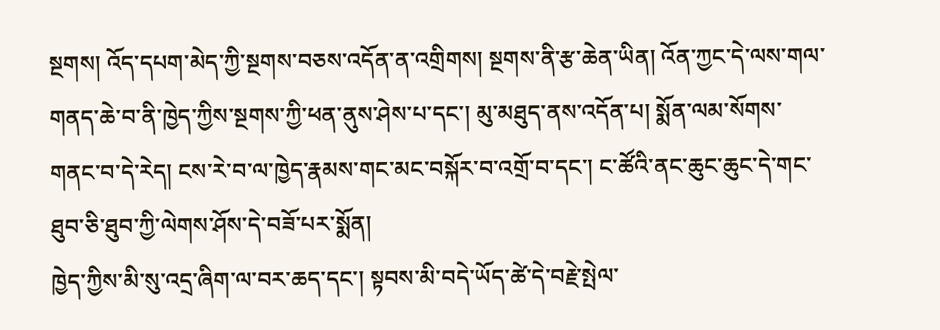སྔགས། འོད་དཔག་མེད་ཀྱི་སྔགས་བཅས་འདོན་ན་འགྲིགས། སྔགས་ནི་རྩ་ཆེན་ཡིན། འོན་ཀྱང་དེ་ལས་གལ་གནད་ཆེ་བ་ནི་ཁྱེད་ཀྱིས་སྔགས་ཀྱི་ཕན་ནུས་ཤེས་པ་དང་། མུ་མཐུད་ནས་འདོན་པ། སྨོན་ལམ་སོགས་གནང་བ་དེ་རེད། ངས་རེ་བ་ལ་ཁྱེད་རྣམས་གང་མང་བསྐོར་བ་འགྲོ་བ་དང་། ང་ཚོའི་ནང་ཆུང་ཆུང་དེ་གང་ཐུབ་ཅི་ཐུབ་ཀྱི་ལེགས་ཤོས་དེ་བཟོ་པར་སྨོན།
ཁྱེད་ཀྱིས་མི་སུ་འདྲ་ཞིག་ལ་བར་ཆད་དང་། སྟབས་མི་བདེ་ཡོད་ཚེ་དེ་བརྗེ་སྤེལ་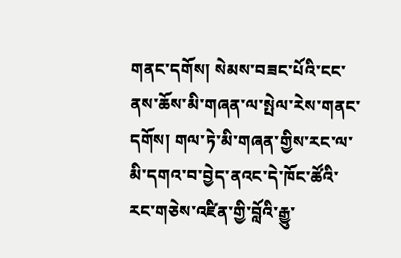གནང་དགོས། སེམས་བཟང་པོའི་ངང་ནས་ཆོས་མི་གཞན་ལ་སྤེལ་རེས་གནང་དགོས། གལ་ཏེ་མི་གཞན་གྱིས་རང་ལ་མི་དགའ་བ་བྱེད་ནའང་དེ་ཁོང་ཚོའི་རང་གཅེས་འཛིན་གྱི་བློའི་རྒྱུ་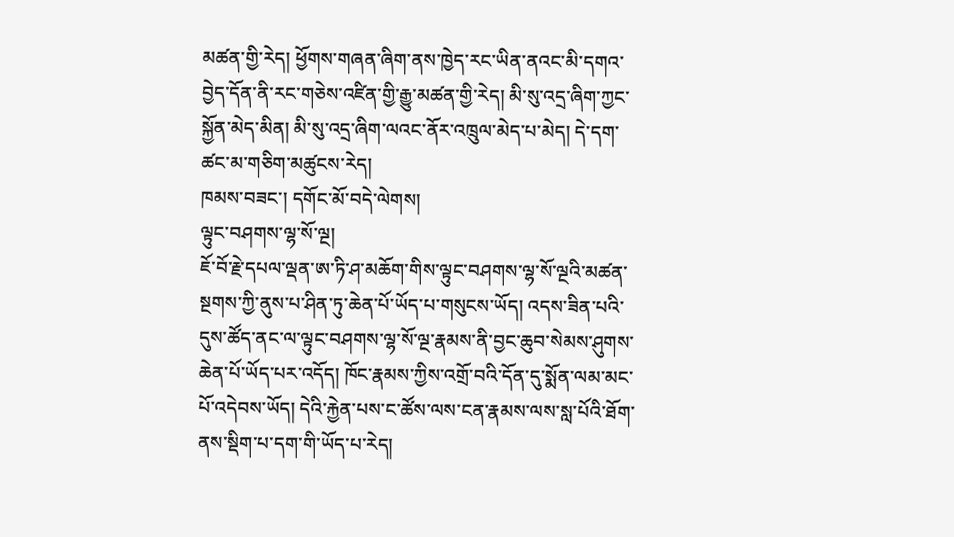མཚན་གྱི་རེད། ཕྱོགས་གཞན་ཞིག་ནས་ཁྱེད་རང་ཡིན་ནའང་མི་དགའ་བྱེད་དོན་ནི་རང་གཅེས་འཛིན་གྱི་རྒྱུ་མཚན་གྱི་རེད། མི་སུ་འདྲ་ཞིག་ཀྱང་སྐྱོན་མེད་མིན། མི་སུ་འདྲ་ཞིག་ལའང་ནོར་འཁྲུལ་མེད་པ་མེད། དེ་དག་ཚང་མ་གཅིག་མཚུངས་རེད།
ཁམས་བཟང་། དགོང་མོ་བདེ་ལེགས།
ལྟུང་བཤགས་ལྷ་སོ་ལྔ།
ཇོ་བོ་རྗེ་དཔལ་ལྡན་ཨ་ཏི་ཤ་མཆོག་གིས་ལྟུང་བཤགས་ལྷ་སོ་ལྔའི་མཚན་སྔགས་ཀྱི་ནུས་པ་ཤིན་ཏུ་ཆེན་པོ་ཡོད་པ་གསུངས་ཡོད། འདས་ཟིན་པའི་དུས་ཚོད་ནང་ལ་ལྟུང་བཤགས་ལྷ་སོ་ལྔ་རྣམས་ནི་བྱང་ཆུབ་སེམས་ཤུགས་ཆེན་པོ་ཡོད་པར་འདོད། ཁོང་རྣམས་ཀྱིས་འགྲོ་བའི་དོན་དུ་སྨོན་ལམ་མང་པོ་འདེབས་ཡོད། དེའི་རྐྱེན་པས་ང་ཚོས་ལས་ངན་རྣམས་ལས་སླ་པོའི་ཐོག་ནས་སྡིག་པ་དག་གི་ཡོད་པ་རེད།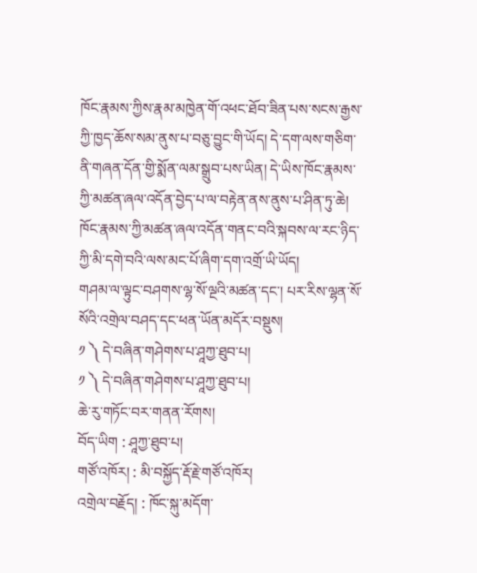ཁོང་རྣམས་ཀྱིས་རྣམ་མཁྱེན་གོ་འཕང་ཐོབ་ཟིན་པས་སངས་རྒྱས་ཀྱི་ཁྱད་ཆོས་སམ་ནུས་པ་བཅུ་བྱུང་གི་ཡོད། དེ་དག་ལས་གཅིག་ནི་གཞན་དོན་གྱི་སྨོན་ལམ་སྒྲུབ་པས་ཡིན། དེ་ཡིས་ཁོང་རྣམས་ཀྱི་མཚན་ཞལ་འདོན་བྱེད་པ་ལ་བརྟེན་ནས་ནུས་པ་ཤིན་ཏུ་ཆེ། ཁོང་རྣམས་ཀྱི་མཚན་ཞལ་འདོན་གནང་བའི་སྐབས་ལ་རང་ཉིད་ཀྱི་མི་དགེ་བའི་ལས་མང་པོ་ཞིག་དག་འགྲོ་ཡི་ཡོད།
གཤམ་ལ་ལྟུང་བཤགས་ལྷ་སོ་ལྔའི་མཚན་དང་། པར་རིས་ལྷན་སོ་སོའི་འགྲེལ་བཤད་དང་ཕན་ཡོན་མདོར་བསྡུས།
༡ ༽ དེ་བཞིན་གཤེགས་པ་ཤཱཀྱ་ཐུབ་པ།
༡ ༽ དེ་བཞིན་གཤེགས་པ་ཤཱཀྱ་ཐུབ་པ།
ཆེ་རུ་གཏོང་བར་གནན་རོགས།
བོད་ཡིག : ཤཱཀྱ་ཐུབ་པ།
གཙོ་འཁོར། : མི་བསྐྱོད་རྡོ་རྗེ་གཙོ་འཁོར།
འགྲེལ་བརྗོད། : ཁོང་སྐུ་མདོག་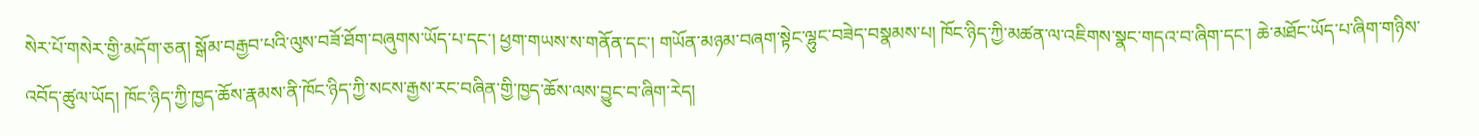སེར་པོ་གསེར་གྱི་མདོག་ཅན། སྒོམ་བརྒྱབ་པའི་ལུས་བཟོ་ཐོག་བཞུགས་ཡོད་པ་དང་། ཕྱག་གཡས་ས་གནོན་དང་། གཡོན་མཉམ་བཞག་སྟེང་ལྷུང་བཟེད་བསྣམས་པ། ཁོང་ཉིད་ཀྱི་མཚན་ལ་འཇིགས་སྣང་གདའ་བ་ཞིག་དང་། ཆེ་མཐོང་ཡོད་པ་ཞིག་གཉིས་འབོད་ཚུལ་ཡོད། ཁོང་ཉིད་ཀྱི་ཁྱད་ཆོས་རྣམས་ནི་ཁོང་ཉིད་ཀྱི་སངས་རྒྱས་རང་བཞིན་གྱི་ཁྱད་ཆོས་ལས་བྱུང་བ་ཞིག་རེད།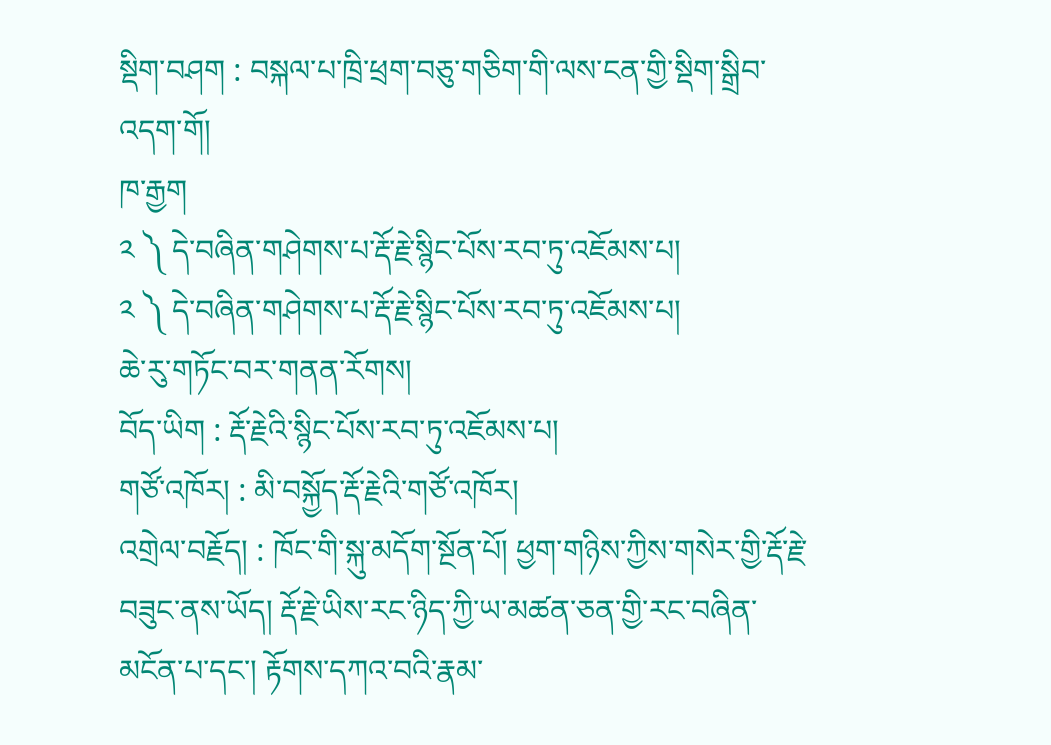སྡིག་བཤག : བསྐལ་པ་ཁྲི་ཕྲག་བཅུ་གཅིག་གི་ལས་ངན་གྱི་སྡིག་སྒྲིབ་འདག་གོ།
ཁ་རྒྱག
༢ ༽ དེ་བཞིན་གཤེགས་པ་རྡོ་རྗེ་སྙིང་པོས་རབ་ཏུ་འཇོམས་པ།
༢ ༽ དེ་བཞིན་གཤེགས་པ་རྡོ་རྗེ་སྙིང་པོས་རབ་ཏུ་འཇོམས་པ།
ཆེ་རུ་གཏོང་བར་གནན་རོགས།
བོད་ཡིག : རྡོ་རྗེའི་སྙིང་པོས་རབ་ཏུ་འཇོམས་པ།
གཙོ་འཁོར། : མི་བསྐྱོད་རྡོ་རྗེའི་གཙོ་འཁོར།
འགྲེལ་བརྗོད། : ཁོང་གི་སྐུ་མདོག་སྔོན་པོ། ཕྱག་གཉིས་ཀྱིས་གསེར་གྱི་རྡོ་རྗེ་བཟུང་ནས་ཡོད། རྡོ་རྗེ་ཡིས་རང་ཉིད་ཀྱི་ཡ་མཚན་ཅན་གྱི་རང་བཞིན་མངོན་པ་དང་། རྟོགས་དཀའ་བའི་རྣམ་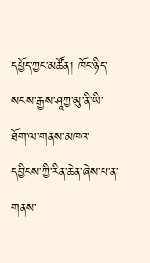དཔྱོད་ཀྱང་མཚོན། ཁོང་ཉིད་སངས་རྒྱས་ཤཱཀྱ་མུ་ནི་ཡི་ཐོག་ལ་གནས་མཁའ་དབྱིངས་ཀྱི་རིན་ཆེན་ཞེས་པ་ན་གནས་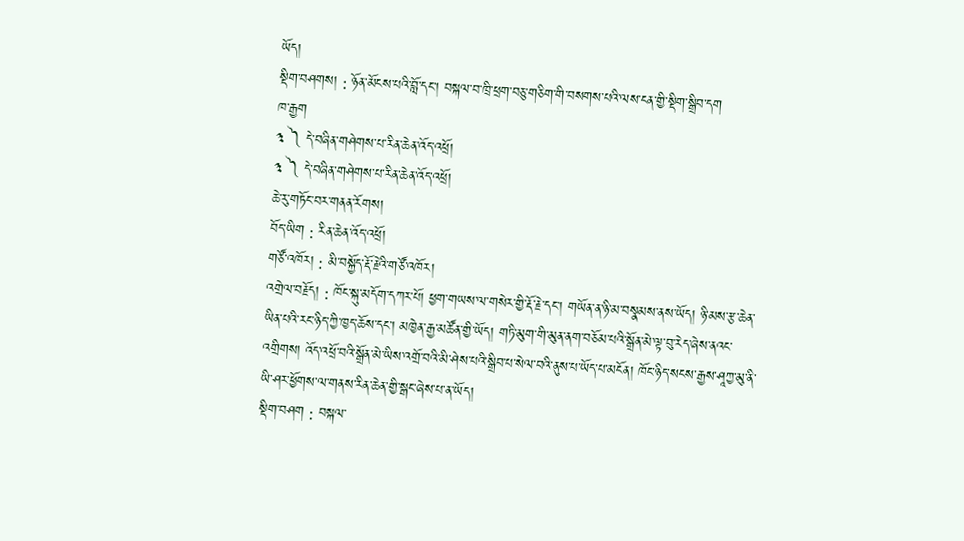ཡོད།
སྡིག་བཤགས། : ཉོན་མོངས་པའི་བློ་དང་། བསྐལ་བ་ཁྲི་ཕྲག་བཅུ་གཅིག་གི་བསགས་པའི་ལས་ངན་གྱི་སྡིག་སྒྲིབ་དག
ཁ་རྒྱག
༣ ༽ དེ་བཞིན་གཤེགས་པ་རིན་ཆེན་འོད་འཕྲོ།
༣ ༽ དེ་བཞིན་གཤེགས་པ་རིན་ཆེན་འོད་འཕྲོ།
ཆེ་རུ་གཏོང་བར་གནན་རོགས།
བོད་ཡིག : རིན་ཆེན་འོད་འཕྲོ།
གཙོ་འཁོར། : མི་བསྐྱོད་རྡོ་རྗེའི་གཙོ་འཁོར།
འགྲེལ་བརྗོད། : ཁོང་སྐུ་མདོག་དཀར་པོ། ཕྱག་གཡས་ལ་གསེར་གྱི་རྡོ་རྗེ་དང་། གཡོན་ན་ཉི་མ་བསྣམས་ནས་ཡོད། ཉི་མས་རྩ་ཆེན་ཡིན་པའི་རང་ཉིད་ཀྱི་ཁྱད་ཆོས་དང་། མཁྱེན་རྒྱ་མཚོན་གྱི་ཡོད། གཏི་མུག་གི་མུན་ནག་བཅོམ་པའི་སྒྲོན་མེ་ལྟ་བུ་རེད་ཞེས་ནའང་འགྲིགས། འོད་འཕྲོ་བའི་སྒྲོན་མེ་ཡིས་འགྲོ་བའི་མི་ཤེས་པའི་སྒྲིབ་པ་སེལ་བའི་ནུས་པ་ཡོད་པ་མངོན། ཁོང་ཉིད་སངས་རྒྱས་ཤཱཀྱ་མུ་ནི་ཡི་ཤར་ཕྱོགས་ལ་གནས་རིན་ཆེན་གྱི་སྒང་ཞེས་པ་ན་ཡོད།
སྡིག་བཤག : བསྐལ་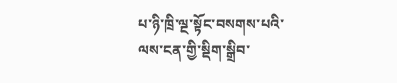པ་ཉི་ཁྲི་ལྔ་སྟོང་བསགས་པའི་ལས་ངན་གྱི་སྡིག་སྒྲིབ་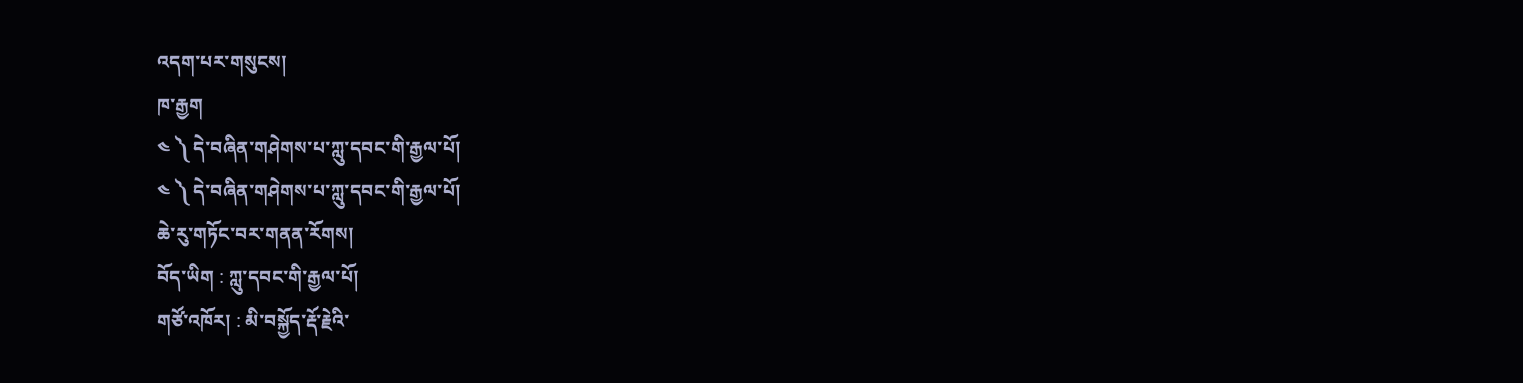འདག་པར་གསུངས།
ཁ་རྒྱག
༤ ༽ དེ་བཞིན་གཤེགས་པ་ཀླུ་དབང་གི་རྒྱལ་པོ།
༤ ༽ དེ་བཞིན་གཤེགས་པ་ཀླུ་དབང་གི་རྒྱལ་པོ།
ཆེ་རུ་གཏོང་བར་གནན་རོགས།
བོད་ཡིག : ཀླུ་དབང་གི་རྒྱལ་པོ།
གཙོ་འཁོར། : མི་བསྐྱོད་རྡོ་རྗེའི་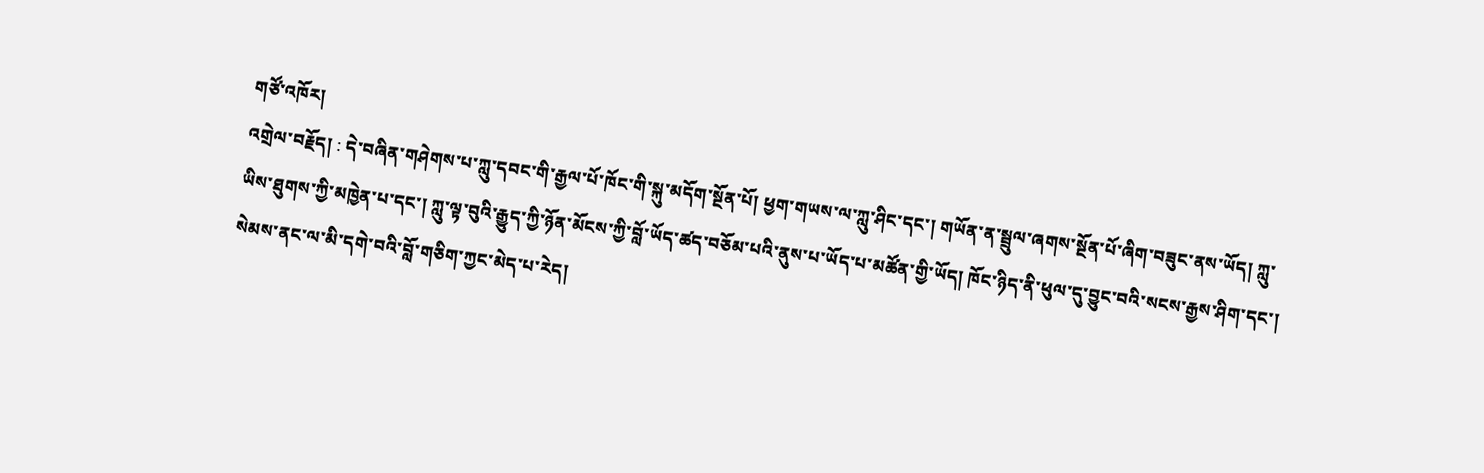གཙོ་འཁོར།
འགྲེལ་བརྗོད། : དེ་བཞིན་གཤེགས་པ་ཀླུ་དབང་གི་རྒྱལ་པོ་ཁོང་གི་སྐུ་མདོག་སྔོན་པོ། ཕྱག་གཡས་ལ་ཀླུ་ཤིང་དང་། གཡོན་ན་སྦྲུལ་ཞགས་སྔོན་པོ་ཞིག་བཟུང་ནས་ཡོད། ཀླུ་ཡིས་ཐུགས་ཀྱི་མཁྱེན་པ་དང་། ཀླུ་ལྟ་བུའི་རྒྱུད་ཀྱི་ཉོན་མོངས་ཀྱི་བློ་ཡོད་ཚད་བཅོམ་པའི་ནུས་པ་ཡོད་པ་མཚོན་གྱི་ཡོད། ཁོང་ཉིད་ནི་ཕུལ་དུ་བྱུང་བའི་སངས་རྒྱས་ཤིག་དང་། སེམས་ནང་ལ་མི་དགེ་བའི་བློ་གཅིག་ཀྱང་མེད་པ་རེད།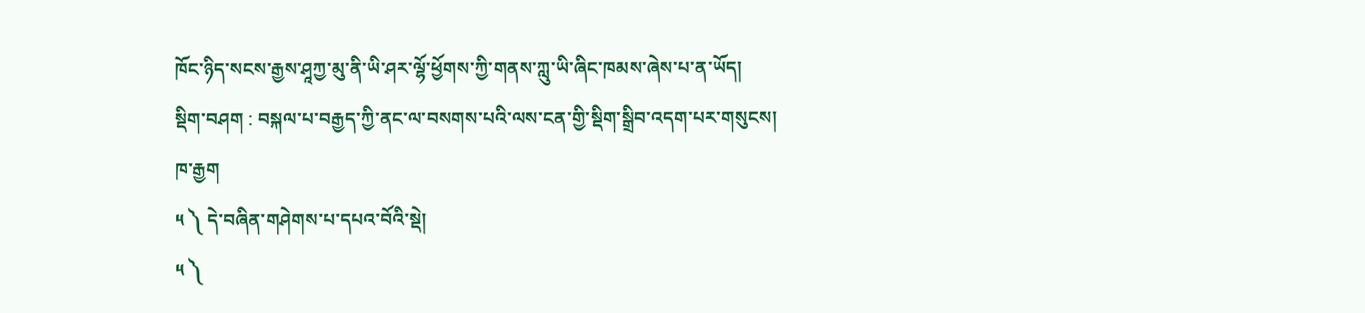ཁོང་ཉིད་སངས་རྒྱས་ཤཱཀྱ་མུ་ནི་ཡི་ཤར་ལྷོ་ཕྱོགས་ཀྱི་གནས་ཀླུ་ཡི་ཞིང་ཁམས་ཞེས་པ་ན་ཡོད།
སྡིག་བཤག : བསྐལ་པ་བརྒྱད་ཀྱི་ནང་ལ་བསགས་པའི་ལས་ངན་གྱི་སྡིག་སྒྲིབ་འདག་པར་གསུངས།
ཁ་རྒྱག
༥ ༽ དེ་བཞིན་གཤེགས་པ་དཔའ་བོའི་སྡེ།
༥ ༽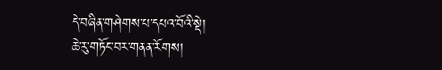དེ་བཞིན་གཤེགས་པ་དཔའ་བོའི་སྡེ།
ཆེ་རུ་གཏོང་བར་གནན་རོགས།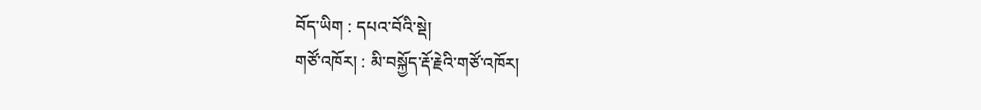བོད་ཡིག : དཔའ་བོའི་སྡེ།
གཙོ་འཁོར། : མི་བསྐྱོད་རྡོ་རྗེའི་གཙོ་འཁོར།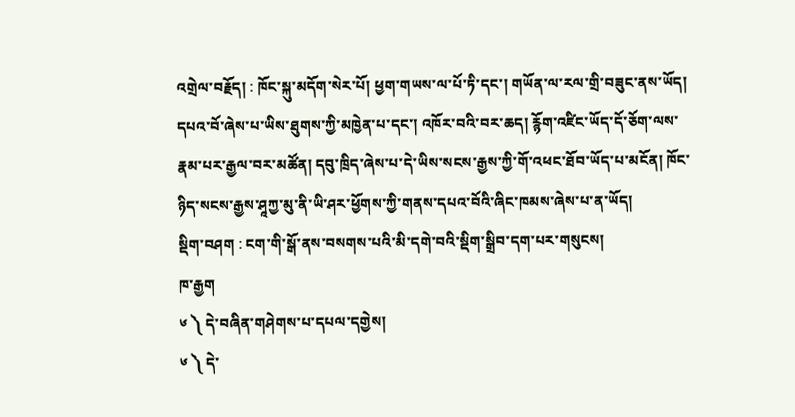འགྲེལ་བརྗོད། : ཁོང་སྐུ་མདོག་སེར་པོ། ཕྱག་གཡས་ལ་པོ་ཏི་དང་། གཡོན་ལ་རལ་གྲི་བཟུང་ནས་ཡོད། དཔའ་བོ་ཞེས་པ་ཡིས་ཐུགས་ཀྱི་མཁྱེན་པ་དང་། འཁོར་བའི་བར་ཆད། རྙོག་འཛིང་ཡོད་དོ་ཅོག་ལས་རྣམ་པར་རྒྱལ་བར་མཚོན། དབུ་ཁྲིད་ཞེས་པ་དེ་ཡིས་སངས་རྒྱས་ཀྱི་གོ་འཕང་ཐོབ་ཡོད་པ་མངོན། ཁོང་ཉིད་སངས་རྒྱས་ཤཱཀྱ་མུ་ནི་ཡི་ཤར་ཕྱོགས་ཀྱི་གནས་དཔའ་བོའི་ཞིང་ཁམས་ཞེས་པ་ན་ཡོད།
སྡིག་བཤག : ངག་གི་སྒོ་ནས་བསགས་པའི་མི་དགེ་བའི་སྡིག་སྒྲིབ་དག་པར་གསུངས།
ཁ་རྒྱག
༦ ༽ དེ་བཞིན་གཤེགས་པ་དཔལ་དགྱེས།
༦ ༽ དེ་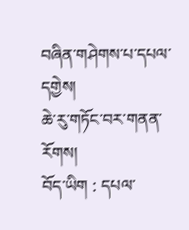བཞིན་གཤེགས་པ་དཔལ་དགྱེས།
ཆེ་རུ་གཏོང་བར་གནན་རོགས།
བོད་ཡིག : དཔལ་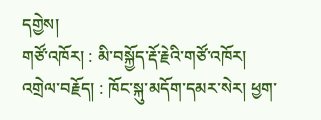དགྱེས།
གཙོ་འཁོར། : མི་བསྐྱོད་རྡོ་རྗེའི་གཙོ་འཁོར།
འགྲེལ་བརྗོད། : ཁོང་སྐུ་མདོག་དམར་སེར། ཕྱག་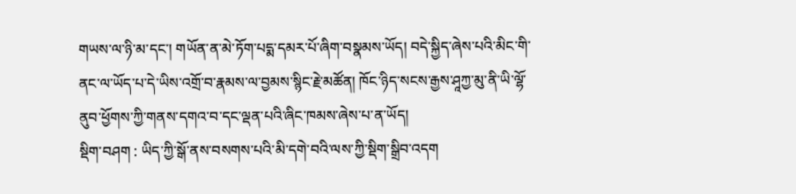གཡས་ལ་ཉི་མ་དང་། གཡོན་ན་མེ་ཏོག་པདྨ་དམར་པོ་ཞིག་བསྣམས་ཡོད། བདེ་སྐྱིད་ཞེས་པའི་མིང་གི་ནང་ལ་ཡོད་པ་དེ་ཡིས་འགྲོ་བ་རྣམས་ལ་བྱམས་སྙིང་རྗེ་མཚོན། ཁོང་ཉིད་སངས་རྒྱས་ཤཱཀྱ་མུ་ནི་ཡི་ལྷོ་ནུབ་ཕྱོགས་ཀྱི་གནས་དགའ་བ་དང་ལྡན་པའི་ཞིང་ཁམས་ཞེས་པ་ན་ཡོད།
སྡིག་བཤག : ཡིད་ཀྱི་སྒོ་ནས་བསགས་པའི་མི་དགེ་བའི་ལས་ཀྱི་སྡིག་སྒྲིབ་འདག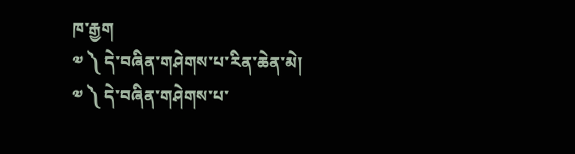ཁ་རྒྱག
༧ ༽ དེ་བཞིན་གཤེགས་པ་རིན་ཆེན་མེ།
༧ ༽ དེ་བཞིན་གཤེགས་པ་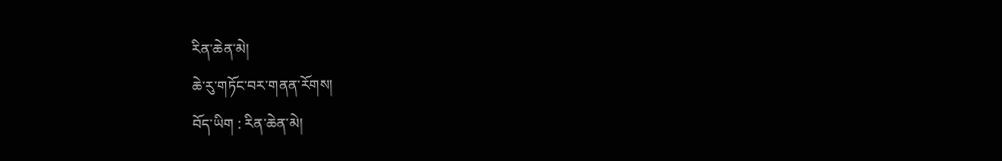རིན་ཆེན་མེ།
ཆེ་རུ་གཏོང་བར་གནན་རོགས།
བོད་ཡིག : རིན་ཆེན་མེ།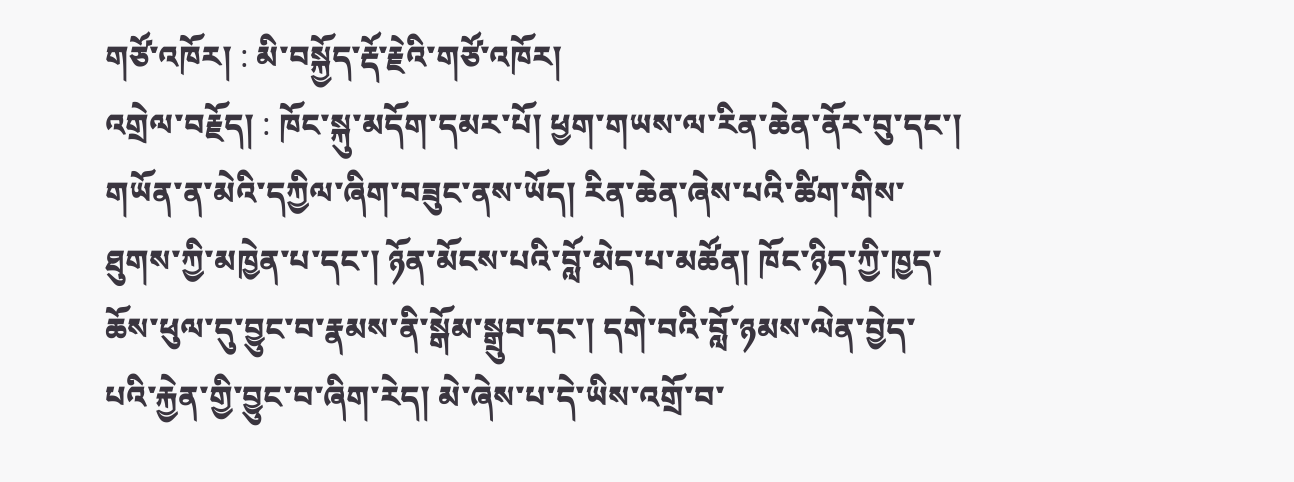གཙོ་འཁོར། : མི་བསྐྱོད་རྡོ་རྗེའི་གཙོ་འཁོར།
འགྲེལ་བརྗོད། : ཁོང་སྐུ་མདོག་དམར་པོ། ཕྱག་གཡས་ལ་རིན་ཆེན་ནོར་བུ་དང་། གཡོན་ན་མེའི་དཀྱིལ་ཞིག་བཟུང་ནས་ཡོད། རིན་ཆེན་ཞེས་པའི་ཚིག་གིས་ཐུགས་ཀྱི་མཁྱེན་པ་དང་། ཉོན་མོངས་པའི་བློ་མེད་པ་མཚོན། ཁོང་ཉིད་ཀྱི་ཁྱད་ཆོས་ཕུལ་དུ་བྱུང་བ་རྣམས་ནི་སྒོམ་སྒྲུབ་དང་། དགེ་བའི་བློ་ཉམས་ལེན་བྱེད་པའི་རྐྱེན་གྱི་བྱུང་བ་ཞིག་རེད། མེ་ཞེས་པ་དེ་ཡིས་འགྲོ་བ་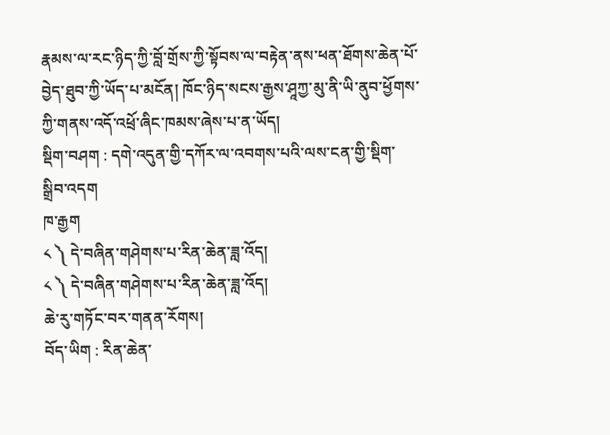རྣམས་ལ་རང་ཉིད་ཀྱི་བློ་གྲོས་ཀྱི་སྟོབས་ལ་བརྟེན་ནས་ཕན་ཐོགས་ཆེན་པོ་བྱེད་ཐུབ་ཀྱི་ཡོད་པ་མངོན། ཁོང་ཉིད་སངས་རྒྱས་ཤཱཀྱ་མུ་ནི་ཡི་ནུབ་ཕྱོགས་ཀྱི་གནས་འདོ་འཕྲོ་ཞིང་ཁམས་ཞེས་པ་ན་ཡོད།
སྡིག་བཤག : དགེ་འདུན་གྱི་དཀོར་ལ་འབགས་པའི་ལས་ངན་གྱི་སྡིག་སྒྲིབ་འདག
ཁ་རྒྱག
༨ ༽ དེ་བཞིན་གཤེགས་པ་རིན་ཆེན་ཟླ་འོད།
༨ ༽ དེ་བཞིན་གཤེགས་པ་རིན་ཆེན་ཟླ་འོད།
ཆེ་རུ་གཏོང་བར་གནན་རོགས།
བོད་ཡིག : རིན་ཆེན་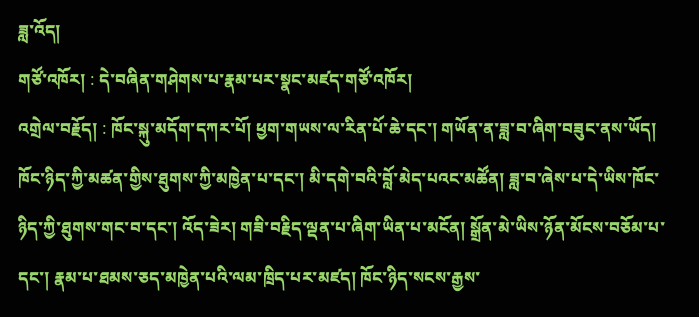ཟླ་འོད།
གཙོ་འཁོར། : དེ་བཞིན་གཤེགས་པ་རྣམ་པར་སྣང་མཛད་གཙོ་འཁོར།
འགྲེལ་བརྗོད། : ཁོང་སྐུ་མདོག་དཀར་པོ། ཕྱག་གཡས་ལ་རིན་པོ་ཆེ་དང་། གཡོན་ན་ཟླ་བ་ཞིག་བཟུང་ནས་ཡོད། ཁོང་ཉིད་ཀྱི་མཚན་གྱིས་ཐུགས་ཀྱི་མཁྱེན་པ་དང་། མི་དགེ་བའི་བློ་མེད་པའང་མཚོན། ཟླ་བ་ཞེས་པ་དེ་ཡིས་ཁོང་ཉིད་ཀྱི་ཐུགས་གང་བ་དང་། འོད་ཟེར། གཟི་བརྗིད་ལྡན་པ་ཞིག་ཡིན་པ་མངོན། སྒྲོན་མེ་ཡིས་ཉོན་མོངས་བཅོམ་པ་དང་། རྣམ་པ་ཐམས་ཅད་མཁྱེན་པའི་ལམ་ཁྲིད་པར་མཛད། ཁོང་ཉིད་སངས་རྒྱས་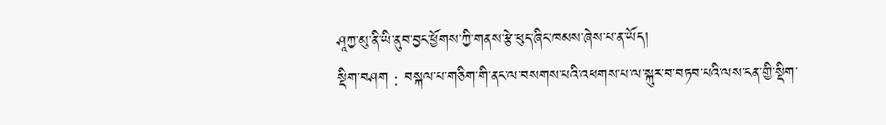ཤཱཀྱ་མུ་ནི་ཡི་ནུབ་བྱང་ཕྱོགས་ཀྱི་གནས་རྩེ་ཕུད་ཞིང་ཁམས་ཞེས་པ་ན་ཡོད།
སྡིག་བཤག : བསྐལ་པ་གཅིག་གི་ནང་ལ་བསགས་པའི་འཕགས་པ་ལ་སྐུར་བ་བཏབ་པའི་ལས་ངན་གྱི་སྡིག་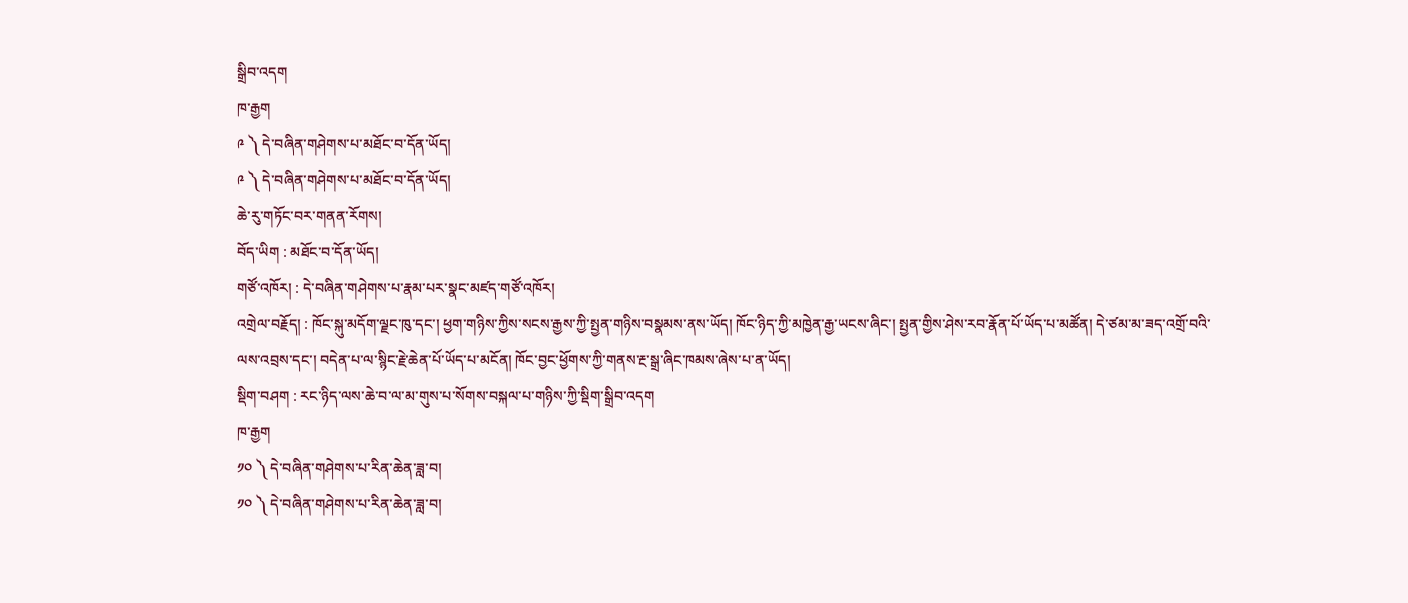སྒྲིབ་འདག
ཁ་རྒྱག
༩ ༽ དེ་བཞིན་གཤེགས་པ་མཐོང་བ་དོན་ཡོད།
༩ ༽ དེ་བཞིན་གཤེགས་པ་མཐོང་བ་དོན་ཡོད།
ཆེ་རུ་གཏོང་བར་གནན་རོགས།
བོད་ཡིག : མཐོང་བ་དོན་ཡོད།
གཙོ་འཁོར། : དེ་བཞིན་གཤེགས་པ་རྣམ་པར་སྣང་མཛད་གཙོ་འཁོར།
འགྲེལ་བརྗོད། : ཁོང་སྐུ་མདོག་ལྗང་ཁུ་དང་། ཕྱག་གཉིས་ཀྱིས་སངས་རྒྱས་ཀྱི་སྤྱན་གཉིས་བསྣམས་ནས་ཡོད། ཁོང་ཉིད་ཀྱི་མཁྱེན་རྒྱ་ཡངས་ཞིང་། སྤྱན་གྱིས་ཤེས་རབ་རྣོན་པོ་ཡོད་པ་མཚོན། དེ་ཙམ་མ་ཟད་འགྲོ་བའི་ལས་འབྲས་དང་། བདེན་པ་ལ་སྙིང་རྗེ་ཆེན་པོ་ཡོད་པ་མངོན། ཁོང་བྱང་ཕྱོགས་ཀྱི་གནས་རྔ་སྒྲ་ཞིང་ཁམས་ཞེས་པ་ན་ཡོད།
སྡིག་བཤག : རང་ཉིད་ལས་ཆེ་བ་ལ་མ་གུས་པ་སོགས་བསྐལ་པ་གཉིས་ཀྱི་སྡིག་སྒྲིབ་འདག
ཁ་རྒྱག
༡༠ ༽ དེ་བཞིན་གཤེགས་པ་རིན་ཆེན་ཟླ་བ།
༡༠ ༽ དེ་བཞིན་གཤེགས་པ་རིན་ཆེན་ཟླ་བ།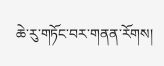ཆེ་རུ་གཏོང་བར་གནན་རོགས།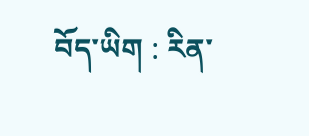བོད་ཡིག : རིན་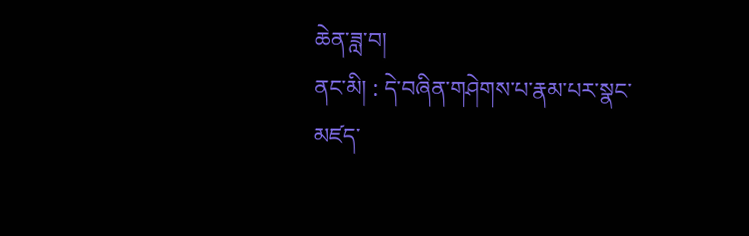ཆེན་ཟླ་བ།
ནང་མི། : དེ་བཞིན་གཤེགས་པ་རྣམ་པར་སྣང་མཛད་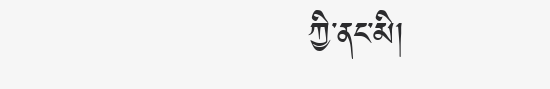ཀྱི་ནང་མི།